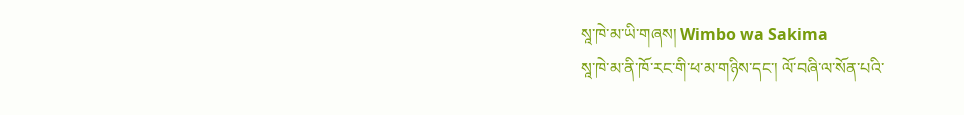སཱ་ཁེ་མ་ཡི་གཞས། Wimbo wa Sakima
སཱ་ཁེ་མ་ནི་ཁོ་རང་གི་ཕ་མ་གཉིས་དང་། ལོ་བཞི་ལ་སོན་པའི་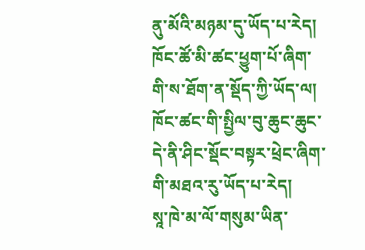ནུ་མོའི་མཉམ་དུ་ཡོད་པ་རེད། ཁོང་ཚོ་མི་ཚང་ཕྱུག་པོ་ཞིག་གི་ས་ཐོག་ན་སྡོད་ཀྱི་ཡོད་ལ། ཁོང་ཚང་གི་སྤྱིལ་བུ་ཆུང་ཆུང་དེ་ནི་ཤིང་སྡོང་བསྟར་ཕྲེང་ཞིག་གི་མཐའ་རུ་ཡོད་པ་རེད།
སཱ་ཁེ་མ་ལོ་གསུམ་ཡིན་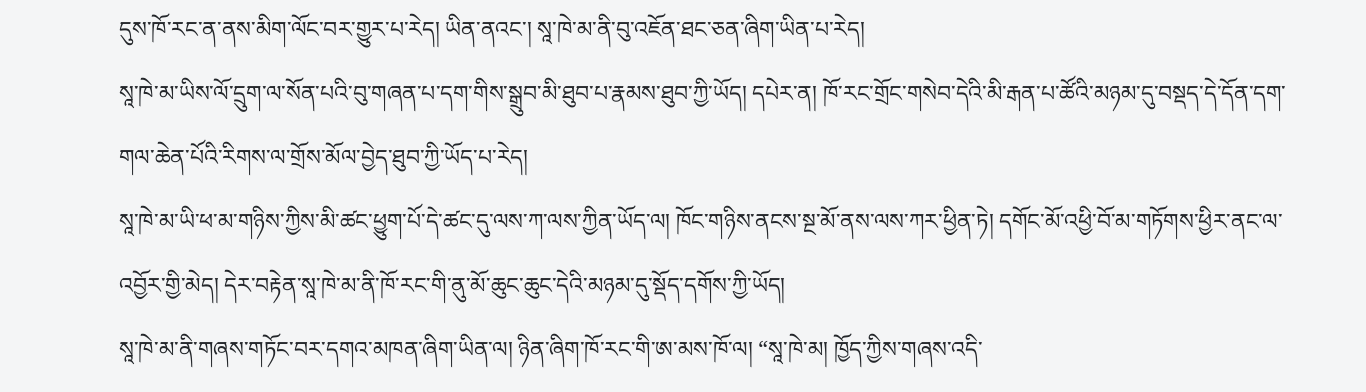དུས་ཁོ་རང་ན་ནས་མིག་ལོང་བར་གྱུར་པ་རེད། ཡིན་ནའང་། སཱ་ཁེ་མ་ནི་བུ་འཇོན་ཐང་ཅན་ཞིག་ཡིན་པ་རེད།
སཱ་ཁེ་མ་ཡིས་ལོ་དྲུག་ལ་སོན་པའི་བུ་གཞན་པ་དག་གིས་སྒྲུབ་མི་ཐུབ་པ་རྣམས་ཐུབ་ཀྱི་ཡོད། དཔེར་ན། ཁོ་རང་གྲོང་གསེབ་དེའི་མི་རྒན་པ་ཚོའི་མཉམ་དུ་བསྡད་དེ་དོན་དག་གལ་ཆེན་པོའི་རིགས་ལ་གྲོས་མོལ་བྱེད་ཐུབ་ཀྱི་ཡོད་པ་རེད།
སཱ་ཁེ་མ་ཡི་ཕ་མ་གཉིས་ཀྱིས་མི་ཚང་ཕྱུག་པོ་དེ་ཚང་དུ་ལས་ཀ་ལས་ཀྱིན་ཡོད་ལ། ཁོང་གཉིས་ནངས་སྔ་མོ་ནས་ལས་ཀར་ཕྱིན་ཏེ། དགོང་མོ་འཕྱི་བོ་མ་གཏོགས་ཕྱིར་ནང་ལ་འབྱོར་གྱི་མེད། དེར་བརྟེན་སཱ་ཁེ་མ་ནི་ཁོ་རང་གི་ནུ་མོ་ཆུང་ཆུང་དེའི་མཉམ་དུ་སྡོད་དགོས་ཀྱི་ཡོད།
སཱ་ཁེ་མ་ནི་གཞས་གཏོང་བར་དགའ་མཁན་ཞིག་ཡིན་ལ། ཉིན་ཞིག་ཁོ་རང་གི་ཨ་མས་ཁོ་ལ། “སཱ་ཁེ་མ། ཁྱོད་ཀྱིས་གཞས་འདི་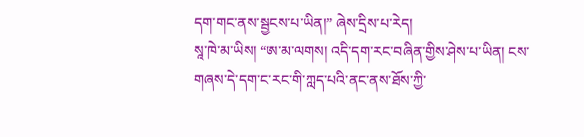དག་གང་ནས་སྦྱངས་པ་ཡིན།” ཞེས་དྲིས་པ་རེད།
སཱ་ཁེ་མ་ཡིས། “ཨ་མ་ལགས། འདི་དག་རང་བཞིན་གྱིས་ཤེས་པ་ཡིན། ངས་གཞས་དེ་དག་ང་རང་གི་ཀླད་པའི་ནང་ནས་ཐོས་ཀྱི་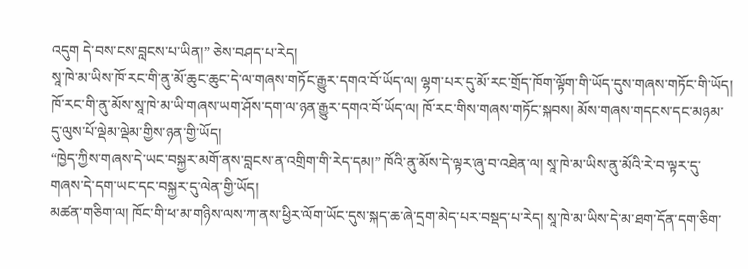འདུག དེ་བས་ངས་བླངས་པ་ཡིན།” ཅེས་བཤད་པ་རེད།
སཱ་ཁེ་མ་ཡིས་ཁོ་རང་གི་ནུ་མོ་ཆུང་ཆུང་དེ་ལ་གཞས་གཏོང་རྒྱུར་དགའ་བོ་ཡོད་ལ། ལྷག་པར་དུ་མོ་རང་གྲོད་ཁོག་ལྟོག་གི་ཡོད་དུས་གཞས་གཏོང་གི་ཡོད། ཁོ་རང་གི་ནུ་མོས་སཱ་ཁེ་མ་ཡི་གཞས་ཡག་ཤོས་དག་ལ་ཉན་རྒྱུར་དགའ་བོ་ཡོད་ལ། ཁོ་རང་གིས་གཞས་གཏོང་སྐབས། མོས་གཞས་གདངས་དང་མཉམ་དུ་ལུས་པོ་ལྡེམ་ལྡེམ་གྱིས་ཉན་གྱི་ཡོད།
“ཁྱེད་ཀྱིས་གཞས་དེ་ཡང་བསྐྱར་མགོ་ནས་བླངས་ན་འགྲིག་གི་རེད་དམ།” ཁོའི་ནུ་མོས་དེ་ལྟར་ཞུ་བ་འཐེན་ལ། སཱ་ཁེ་མ་ཡིས་ནུ་མོའི་རེ་བ་ལྟར་དུ་གཞས་དེ་དག་ཡང་དང་བསྐྱར་དུ་ལེན་གྱི་ཡོད།
མཚན་གཅིག་ལ། ཁོང་གི་ཕ་མ་གཉིས་ལས་ཀ་ནས་ཕྱིར་ལོག་ཡོང་དུས་སྐད་ཆ་ཞེ་དྲག་མེད་པར་བསྡད་པ་རེད། སཱ་ཁེ་མ་ཡིས་དེ་མ་ཐག་དོན་དག་ཅིག་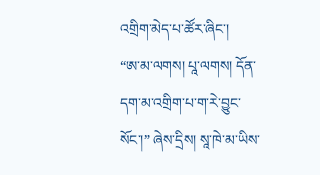འགྲིག་མེད་པ་ཚོར་ཞིང་།
“ཨ་མ་ལགས། པཱ་ལགས། དོན་དག་མ་འགྲིག་པ་ག་རེ་བྱུང་སོང་།” ཞེས་དྲིས། སཱ་ཁེ་མ་ཡིས་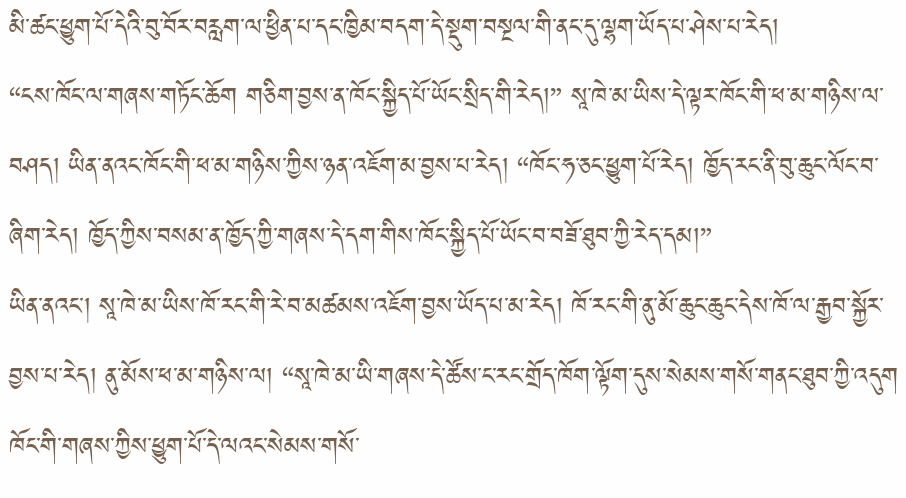མི་ཚང་ཕྱུག་པོ་དེའི་བུ་བོར་བརླག་ལ་ཕྱིན་པ་དང་ཁྱིམ་བདག་དེ་སྡུག་བསྔལ་གི་ནང་དུ་ལྷག་ཡོད་པ་ཤེས་པ་རེད།
“ངས་ཁོང་ལ་གཞས་གཏོང་ཆོག གཅིག་བྱས་ན་ཁོང་སྐྱིད་པོ་ཡོང་སྲིད་གི་རེད།” སཱ་ཁེ་མ་ཡིས་དེ་ལྟར་ཁོང་གི་ཕ་མ་གཉིས་ལ་བཤད། ཡིན་ནའང་ཁོང་གི་ཕ་མ་གཉིས་ཀྱིས་ཉན་འཇོག་མ་བྱས་པ་རེད། “ཁོང་ཧ་ཅང་ཕྱུག་པོ་རེད། ཁྱོད་རང་ནི་བུ་ཆུང་ལོང་བ་ཞིག་རེད། ཁྱོད་ཀྱིས་བསམ་ན་ཁྱོད་ཀྱི་གཞས་དེ་དག་གིས་ཁོང་སྐྱིད་པོ་ཡོང་བ་བཟོ་ཐུབ་ཀྱི་རེད་དམ།”
ཡིན་ནའང་། སཱ་ཁེ་མ་ཡིས་ཁོ་རང་གི་རེ་བ་མཚམས་འཇོག་བྱས་ཡོད་པ་མ་རེད། ཁོ་རང་གི་ནུ་མོ་ཆུང་ཆུང་དེས་ཁོ་ལ་རྒྱབ་སྐྱོར་བྱས་པ་རེད། ནུ་མོས་ཕ་མ་གཉིས་ལ། “སཱ་ཁེ་མ་ཡི་གཞས་དེ་ཚོས་ང་རང་གྲོད་ཁོག་ལྟོག་དུས་སེམས་གསོ་གནང་ཐུབ་ཀྱི་འདུག ཁོང་གི་གཞས་ཀྱིས་ཕྱུག་པོ་དེ་ལའང་སེམས་གསོ་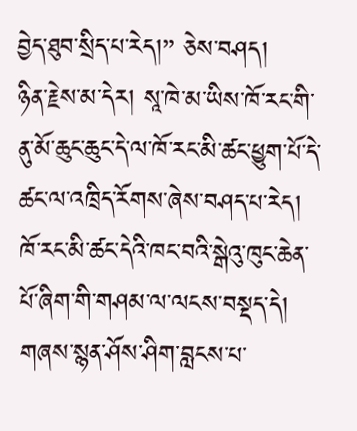བྱེད་ཐུབ་སྲིད་པ་རེད།” ཅེས་བཤད།
ཉིན་རྗེས་མ་དེར། སཱ་ཁེ་མ་ཡིས་ཁོ་རང་གི་ནུ་མོ་ཆུང་ཆུང་དེ་ལ་ཁོ་རང་མི་ཚང་ཕྱུག་པོ་དེ་ཚང་ལ་འཁྲིད་རོགས་ཞེས་བཤད་པ་རེད།
ཁོ་རང་མི་ཚང་དེའི་ཁང་བའི་སྒེའུ་ཁུང་ཆེན་པོ་ཞིག་གི་གཤམ་ལ་ལངས་བསྡད་དེ། གཞས་སྙན་ཤོས་ཤིག་བླངས་པ་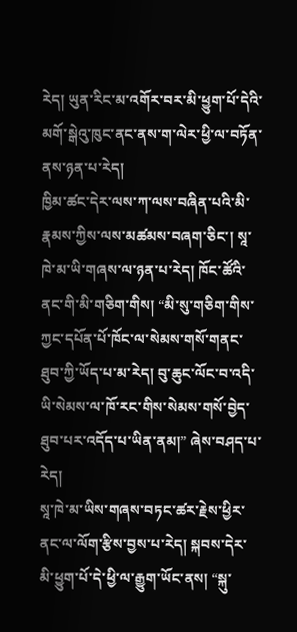རེད། ཡུན་རིང་མ་འགོར་བར་མི་ཕྱུག་པོ་དེའི་མགོ་སྒེའུ་ཁུང་ནང་ནས་ག་ལེར་ཕྱི་ལ་བཏོན་ནས་ཉན་པ་རེད།
ཁྱིམ་ཚང་དེར་ལས་ཀ་ལས་བཞིན་པའི་མི་རྣམས་ཀྱིས་ལས་མཚམས་བཞག་ཅིང་། སཱ་ཁེ་མ་ཡི་གཞས་ལ་ཉན་པ་རེད། ཁོང་ཚོའི་ནང་གི་མི་གཅིག་གིས། “མི་སུ་གཅིག་གིས་ཀྱང་དཔོན་པོ་ཁོང་ལ་སེམས་གསོ་གནང་ཐུབ་ཀྱི་ཡོད་པ་མ་རེད། བུ་ཆུང་ལོང་བ་འདི་ཡི་སེམས་ལ་ཁོ་རང་གིས་སེམས་གསོ་བྱེད་ཐུབ་པར་འདོད་པ་ཡིན་ནམ།” ཞེས་བཤད་པ་རེད།
སཱ་ཁེ་མ་ཡིས་གཞས་བཏང་ཚར་རྗེས་ཕྱིར་ནང་ལ་ལོག་རྩིས་བྱས་པ་རེད། སྐབས་དེར་མི་ཕྱུག་པོ་དེ་ཕྱི་ལ་རྒྱུག་ཡོང་ནས། “སྐུ་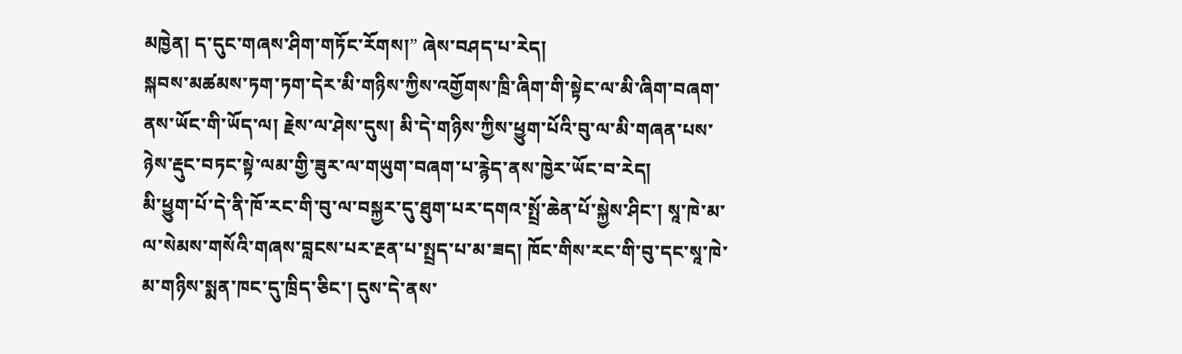མཁྱེན། ད་དུང་གཞས་ཤིག་གཏོང་རོགས།” ཞེས་བཤད་པ་རེད།
སྐབས་མཚམས་ཏག་ཏག་དེར་མི་གཉིས་ཀྱིས་འགྱོགས་ཁྲི་ཞིག་གི་སྟེང་ལ་མི་ཞིག་བཞག་ནས་ཡོང་གི་ཡོད་ལ། རྗེས་ལ་ཤེས་དུས། མི་དེ་གཉིས་ཀྱིས་ཕྱུག་པོའི་བུ་ལ་མི་གཞན་པས་ཉེས་རྡུང་བཏང་སྟེ་ལམ་གྱི་ཟུར་ལ་གཡུག་བཞག་པ་རྙེད་ནས་ཁྱེར་ཡོང་བ་རེད།
མི་ཕྱུག་པོ་དེ་ནི་ཁོ་རང་གི་བུ་ལ་བསྐྱར་དུ་ཐུག་པར་དགའ་སྤྲོ་ཆེན་པོ་སྐྱེས་ཤིང་། སཱ་ཁེ་མ་ལ་སེམས་གསོའི་གཞས་བླངས་པར་རྔན་པ་སྤྲད་པ་མ་ཟད། ཁོང་གིས་རང་གི་བུ་དང་སཱ་ཁེ་མ་གཉིས་སྨན་ཁང་དུ་ཁྲིད་ཅིང་། དུས་དེ་ནས་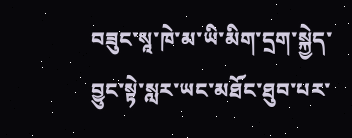བཟུང་སཱ་ཁེ་མ་ཡི་མིག་དྲག་སྐྱེད་བྱུང་སྟེ་སླར་ཡང་མཐོང་ཐུབ་པར་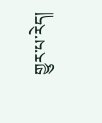གྱུར་པ་རེད།